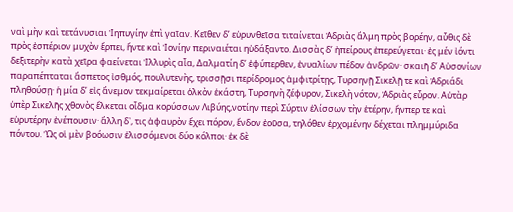ναὶ μὴν καὶ τετάνυσιαι Ἰηπυγίην ἐπὶ γαῖαν. Κεῖθεν δʼ εὐρυνθεῖσα τιταίνεται Ἀδριὰς ἅλμη πρὸς βορέην, αὖθις δὲ πρὸς ἐσπέριον μυχὸν ἕρπει, ἥντε καὶ Ἰονίην περιναιέται ηὐδάξαντο. Δισσὰς δʼ ἠπείρους ἐπερεύγεται· ἐς μέν ἰόντι δεξιτερὴν κατὰ χεῖρα φαείνεται Ἰλλυρὶς αἶα, Δαλματίη δʼ ἐφύπερθεν, ἐνυαλίων πέδον ἀνδρῶν· σκαιῆ δʼ Αὐσονίων παραπέπταται ἄσπετος ἰσθμός, πουλυτενὴς, τρισσῇσι περίδρομος ἀμφιτρίτῃς, Τυρσηνῇ Σικελῇ τε καὶ Ἀδριάδι πληθούσῃ· ἡ μία δʼ εἰς ἄνεμον τεκμαίρεται ὁλκὸν ἑκάστη, Τυρσηνὴ ζέφυρον, Σικελὴ νότον, Ἀδριὰς εὖρον. Αὐτὰρ ὑπὲρ Σικελῆς χθονὸς ἕλκεται οἶδμα κορύσσων Λιβύης,νοτίην περὶ Σύρτιν ἑλίσσων τὴν ἑτέρην, ἥνπερ τε καὶ εὐρυτέρην ἐνέπουσιν· ἄλλη δ᾿, τις ἀφαυρὸν ἔχει πόρον, ἔνδον ἐοῦσα, τηλόθεν ἐρχομένην δέχεται πλημμύριδα πόντου. Ὣς οἱ μὲν βοόωσιν ἑλισσόμενοι δύο κόλποι· ἐκ δὲ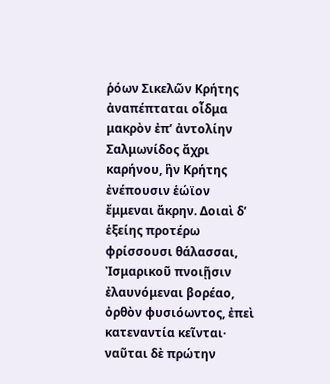ῥόων Σικελῶν Κρήτης ἀναπέπταται οἶδμα μακρὸν ἐπ’ ἀντολίην Σαλμωνίδος ἄχρι καρήνου, ἣν Κρήτης ἐνέπουσιν ἑώϊον ἔμμεναι ἄκρην. Δοιαὶ δʼ ἑξείης προτέρω φρίσσουσι θάλασσαι, Ἰσμαρικοῦ πνοιῇσιν ἐλαυνόμεναι βορέαο, ὀρθὸν φυσιόωντος, ἐπεὶ κατεναντία κεῖνται· ναῦται δὲ πρώτην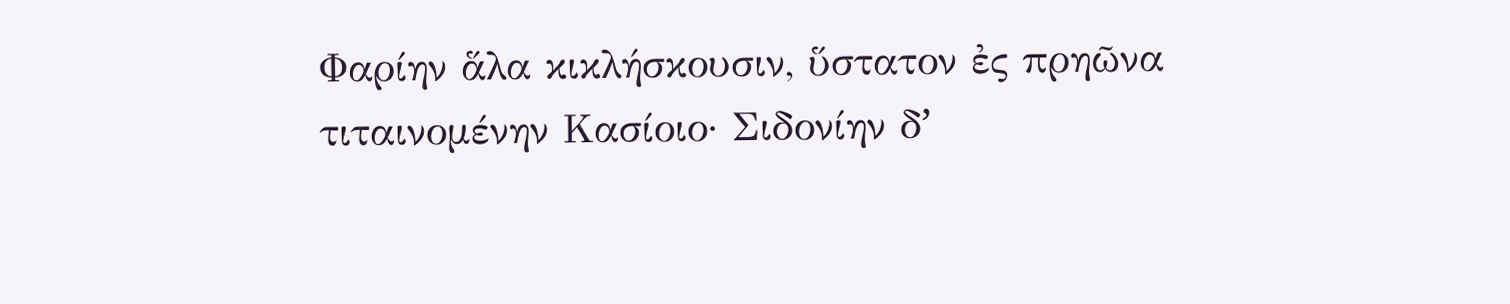Φαρίην ἅλα κικλήσκουσιν, ὕστατον ἐς πρηῶνα τιταινομένην Κασίοιο· Σιδονίην δʼ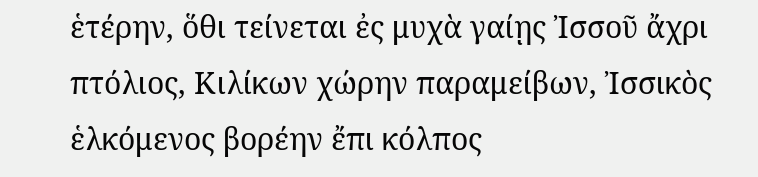ἑτέρην, ὅθι τείνεται ἐς μυχὰ γαίῃς Ἰσσοῦ ἄχρι πτόλιος, Κιλίκων χώρην παραμείβων, Ἰσσικὸς ἑλκόμενος βορέην ἔπι κόλπος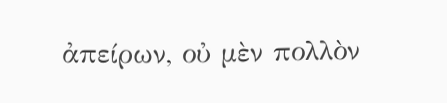ἀπείρων, οὐ μὲν πολλὸν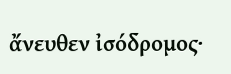ἄνευθεν ἰσόδρομος·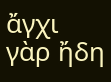ἄγχι γὰρ ἤδη